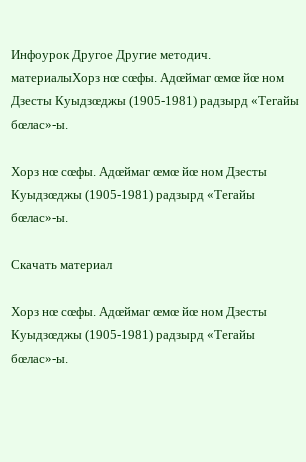Инфоурок Другое Другие методич. материалыХорз нœ сœфы. Адœймаг œмœ йœ ном Дзесты Куыдзœджы (1905-1981) радзырд «Тегайы бœлас»-ы.

Хорз нœ сœфы. Адœймаг œмœ йœ ном Дзесты Куыдзœджы (1905-1981) радзырд «Тегайы бœлас»-ы.

Скачать материал

Хорз нœ сœфы. Адœймаг œмœ йœ ном Дзесты Куыдзœджы (1905-1981) радзырд «Тегайы бœлас»-ы.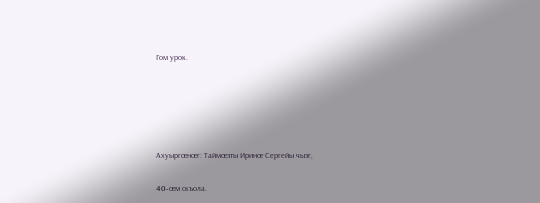Гом урок.





Ахуыргœнœг: Таймœзты Иринœ Сергейы чызг,

40-œм скъола.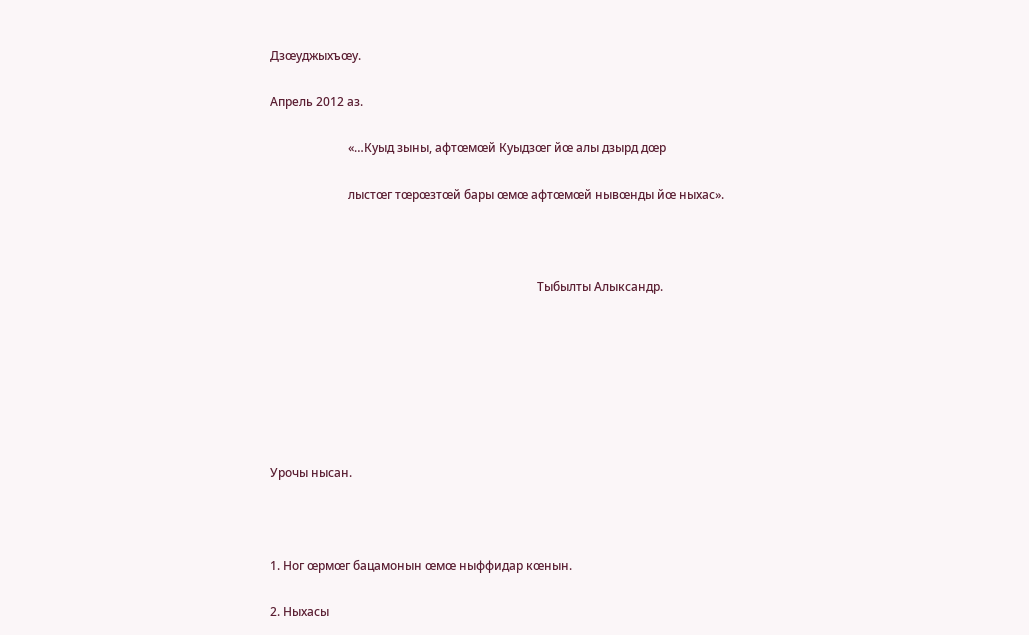Дзœуджыхъœу.

Апрель 2012 аз.

                          «…Куыд зыны, афтœмœй Куыдзœг йœ алы дзырд дœр

                          лыстœг тœрœзтœй бары œмœ афтœмœй нывœнды йœ ныхас».



                                                                                         Тыбылты Алыксандр.







Урочы нысан.



1. Ног œрмœг бацамонын œмœ ныффидар кœнын.

2. Ныхасы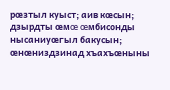рœзтыл куыст; аив кœсын; дзырдты œмœ œмбисонды нысаниуœгыл бакусын; œнœниздзинад хъахъœныны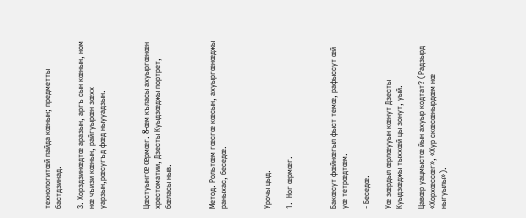технологитœй пайда кœнын; предметты бастдзинад.

3. Хорздзинœдтœ аразын, аргъ сын кœнын, ном нœ чъизи кœнын, райгуырœн зœхх уарзын,рœсугъд фœд ныууадзын.



Цœстуынгœ œрмœг. 8-œм къласы ахуыргœнœн хрестоматии, Дзесты Куыдзœджы портрет, бœласы ныв.



Метод. Рольтœм гœсгœ кœсын, ахуыргœнœджы раныхас, беседœ.



Урочы цыд.

1.  Ног œрмœг.



Бакœсут фœйнœгыл фыст темœ, рафыссут œй уœ тетрœдтœм.

- Беседœ.

Уœ зœрдыл œрлœууын кœнут Дзесты Куыдзœджы тыххœй цы зонут, уый.

Цавœр уацмыстœ йын ахуыр кодтат? (Радзырд «Хорхœссœг», «Хур скœсœнырдœм нœ ныгуылы»).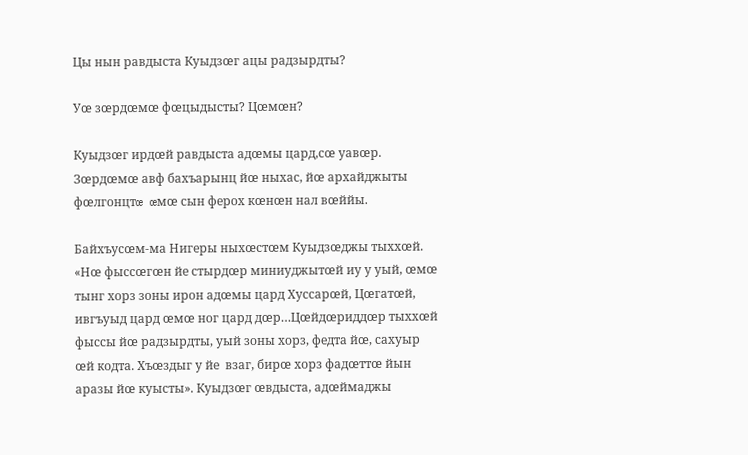Цы нын равдыста Куыдзœг ацы радзырдты?

Уœ зœрдœмœ фœцыдысты? Цœмœн?

Куыдзœг ирдœй равдыста адœмы цард,сœ уавœр. Зœрдœмœ авф бахъарынц йœ ныхас, йœ архайджыты фœлгонцтœ œмœ сын ферох кœнœн нал вœййы.

Байхъусœм-ма Нигеры ныхœстœм Куыдзœджы тыххœй. «Нœ фыссœгœн йе стырдœр миниуджытœй иу у уый, œмœ тынг хорз зоны ирон адœмы цард Хуссарœй, Цœгатœй, ивгъуыд цард œмœ ног цард дœр…Цœйдœриддœр тыххœй фыссы йœ радзырдты, уый зоны хорз, федта йœ, сахуыр œй кодта. Хъœздыг у йе  взаг, бирœ хорз фадœттœ йын аразы йœ куысты». Куыдзœг œвдыста, адœймаджы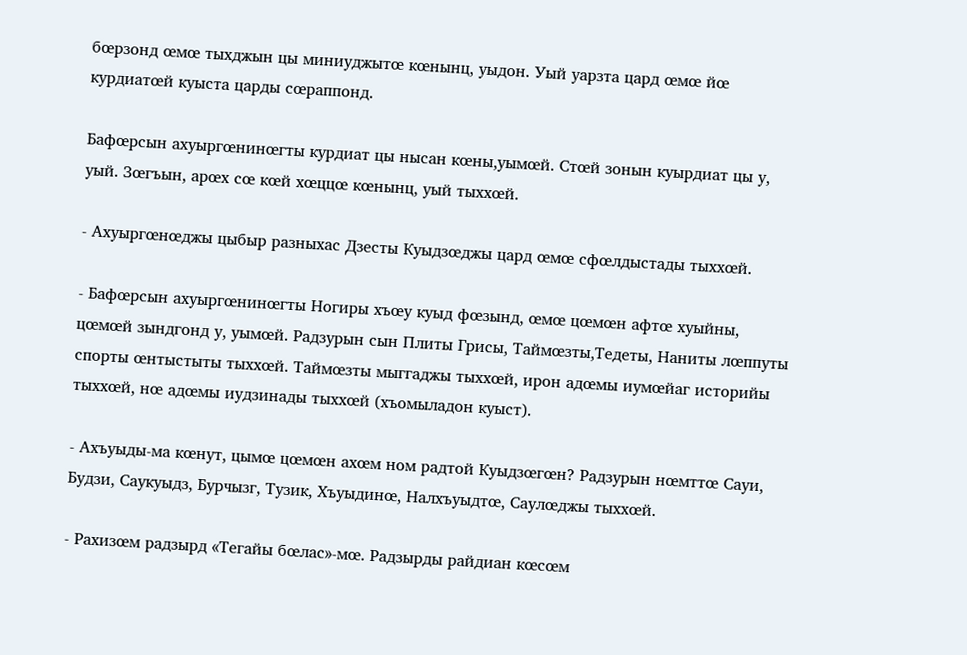бœрзонд œмœ тыхджын цы миниуджытœ кœнынц, уыдон. Уый уарзта цард œмœ йœ курдиатœй куыста царды сœраппонд.

Бафœрсын ахуыргœнинœгты курдиат цы нысан кœны,уымœй. Стœй зонын куырдиат цы у, уый. Зœгъын, арœх сœ кœй хœццœ кœнынц, уый тыххœй.

- Ахуыргœнœджы цыбыр разныхас Дзесты Куыдзœджы цард œмœ сфœлдыстады тыххœй.

- Бафœрсын ахуыргœнинœгты Ногиры хъœу куыд фœзынд, œмœ цœмœн афтœ хуыйны, цœмœй зындгонд у, уымœй. Радзурын сын Плиты Грисы, Таймœзты,Тедеты, Наниты лœппуты спорты œнтыстыты тыххœй. Таймœзты мыггаджы тыххœй, ирон адœмы иумœйаг историйы тыххœй, нœ адœмы иудзинады тыххœй (хъомыладон куыст).

- Ахъуыды-ма кœнут, цымœ цœмœн ахœм ном радтой Куыдзœгœн? Радзурын нœмттœ Сауи, Будзи, Саукуыдз, Бурчызг, Тузик, Хъуыдинœ, Налхъуыдтœ, Саулœджы тыххœй.

- Рахизœм радзырд «Тегайы бœлас»-мœ. Радзырды райдиан кœсœм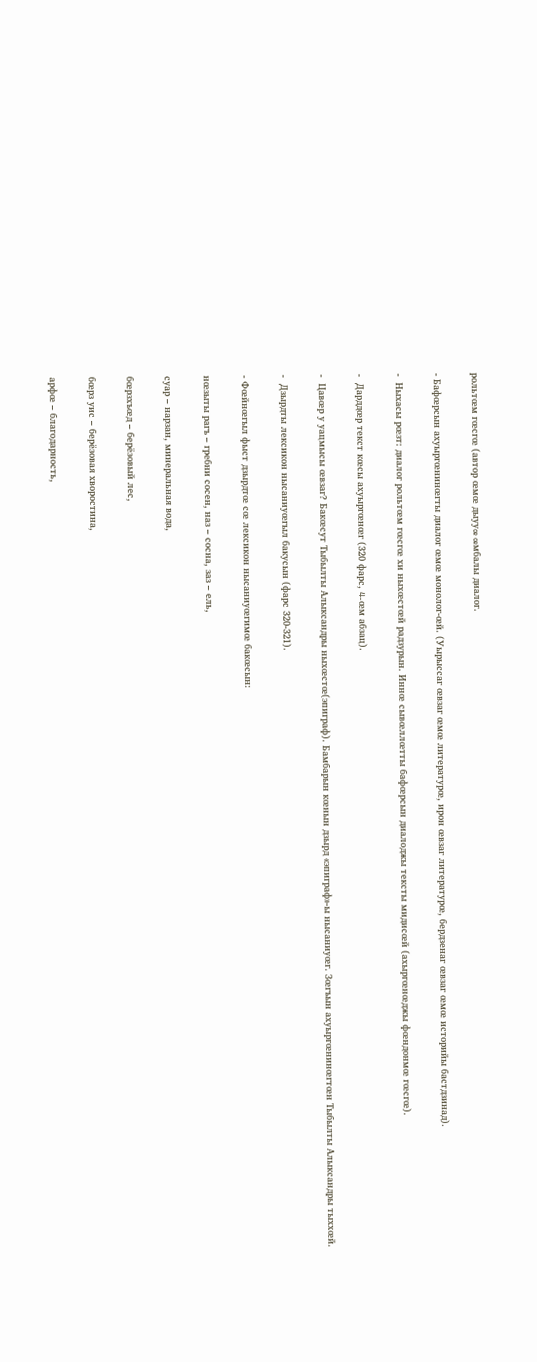рольтœм гœсгœ (автор œмœ дыууœ œмбалы диалог.

- Бафœрсын ахуыргœнинœгты диалог œмœ монолог-œй. (Уырыссаг œвзаг œмœ литературœ, ирон œвзаг литературœ, бердзенаг œвзаг œмœ историйы бастдзинад).

-  Ныхасы рœзт: диалог рольтœм гœсгœ хи ныхœстœй радзурын. Иннœ сывœллœтты бафœрсын диалоджы тексты мидисœй (ахыргœнœджы фœндонмœ гœсгœ).

-  Дарддœр текст кœсы ахуыргœнœг (320 фарс, 4-œм абзац).

-  Цавœр у уацмысы œвзаг? Бакœсут Тыбылты Алыксандры ныхœстœ(эпиграф). Бамбарын кœнын дзырд «эпиграф»-ы нысаниуœг. Зœгъын ахуыргœнинœгтœн Тыбылты Алыксандры тыххœй.

-  Дзырдты лексикон нысаниуœгыл бакусын (фарс 320-321).

- Фœйнœгыл фыст дзырдтœ сœ лексикон нысаниуœгимœ бакœсын:

нœзыты рагъ – гребни сосен, наз – сосна, заз – ель,

суар – нарзан, минеральная вода,

бœрзхъœд – берёзовый лес,

бœрз уис – берёзовая хворостина,

арфœ – благодарность,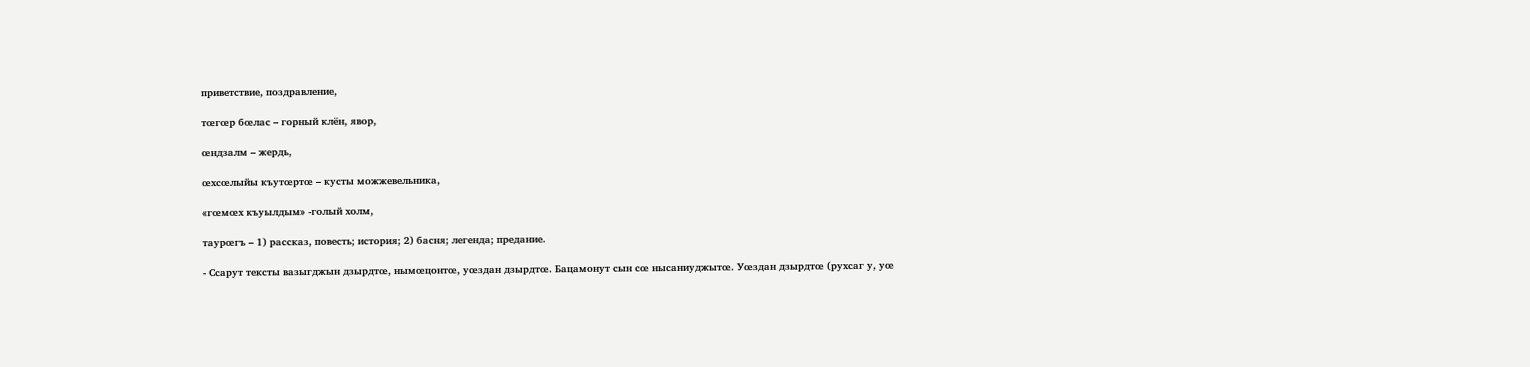приветствие, поздравление,

тœгœр бœлас – горный клён, явор,

œндзалм – жердь,

œхсœлыйы къутœртœ – кусты можжевельника,

«гœмœх къуылдым» -голый холм,

таурœгъ – 1) рассказ, повесть; история; 2) басня; легенда; предание.

- Ссарут тексты вазыгджын дзырдтœ, нымœцонтœ, уœздан дзырдтœ. Бацамонут сын сœ нысаниуджытœ. Уœздан дзырдтœ (рухсаг у, уœ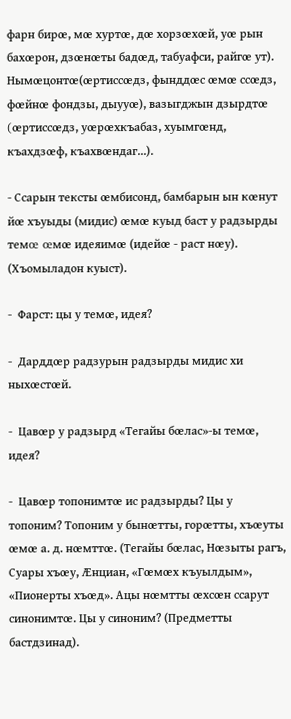фарн бирœ, мœ хуртœ, дœ хорзœхœй, уœ рын бахœрон, дзœнœты бадœд, табуафси, райгœ ут). Нымœцонтœ(œртиссœдз, фынддœс œмœ ссœдз, фœйнœ фондзы, дыууœ), вазыгджын дзырдтœ (œртиссœдз, уœрœхкъабаз, хуымгœнд, къахдзœф, къахвœндаг...).

- Ссарын тексты œмбисонд, бамбарын ын кœнут йœ хъуыды (мидис) œмœ куыд баст у радзырды темœ œмœ идеяимœ (идейœ - раст нœу). (Хъомыладон куыст).

-  Фарст: цы у темœ, идея?

-  Дарддœр радзурын радзырды мидис хи ныхœстœй.

-  Цавœр у радзырд «Тегайы бœлас»-ы темœ, идея?

-  Цавœр топонимтœ ис радзырды? Цы у топоним? Топоним у бынœтты, горœтты, хъœуты œмœ а. д. нœмттœ. (Тегайы бœлас, Нœзыты рагъ, Суары хъœу, Æнциан, «Гœмœх къуылдым», «Пионерты хъœд». Ацы нœмтты œхсœн ссарут синонимтœ. Цы у синоним? (Предметты бастдзинад).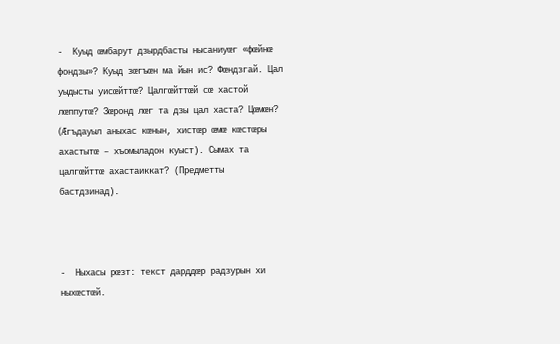-  Куыд œмбарут дзырдбасты нысаниуœг «фœйнœ фондзы»? Куыд зœгъœн ма йын ис? Фœндзгай. Цал уыдысты уисœйттœ? Цалгœйттœй сœ хастой лœппутœ? Зœронд лœг та дзы цал хаста? Цœмœн? (Æгъдауыл аныхас кœнын, хистœр œмœ кœстœры ахастытœ – хъомыладон куыст). Сымах та цалгœйттœ ахастаиккат? (Предметты бастдзинад).



-  Ныхасы рœзт: текст дарддœр радзурын хи ныхœстœй.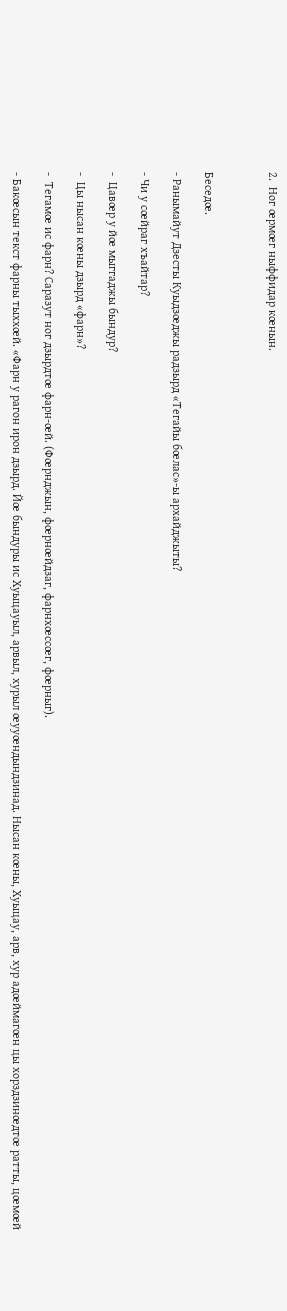2.  Ног œрмœг ныффидар кœнын.



Беседœ.

- Ранымайут Дзесты Куыдзœджы радзырд «Тегайы бœлас»-ы архайджыты?

- Чи у сœйраг хъайтар?

-  Цавœр у йœ мыггаджы бындур?

-  Цы нысан кœны дзырд «фарн»?

-  Тегамœ ис фарн? Саразут ног дзырдтœ фарн-œй. (Фœрнджын, фœрнœйдзаг, фарнхœссœг, фœрныг).

- Бакœсын текст фарны тыххœй. «Фарн у рагон ирон дзырд. Йœ бындуры ис Хуыцауыл, арвыл, хурыл œууœндындзинад. Нысан кœны, Хуыцау, арв, хур адœймагœн цы хорздзинœдтœ ратты, цœмœй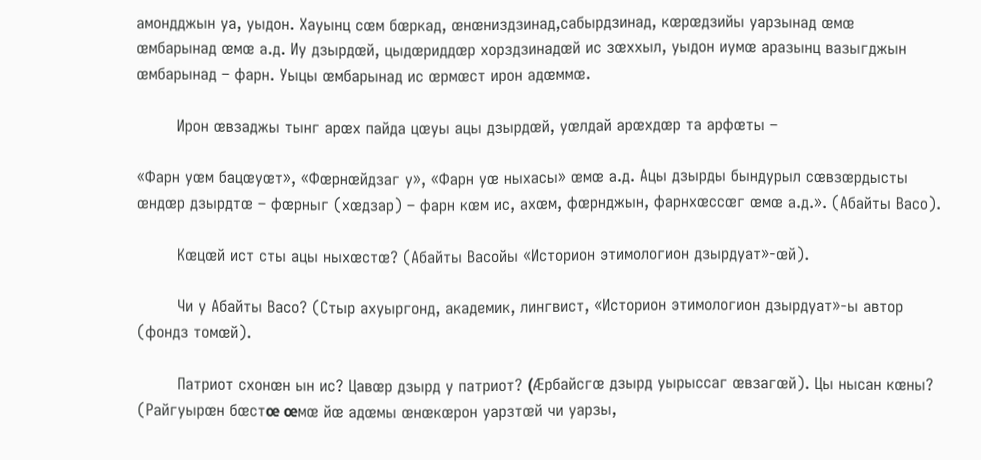амондджын уа, уыдон. Хауынц сœм бœркад, œнœниздзинад,сабырдзинад, кœрœдзийы уарзынад œмœ œмбарынад œмœ а.д. Иу дзырдœй, цыдœриддœр хорздзинадœй ис зœххыл, уыдон иумœ аразынц вазыгджын œмбарынад – фарн. Уыцы œмбарынад ис œрмœст ирон адœммœ.

        Ирон œвзаджы тынг арœх пайда цœуы ацы дзырдœй, уœлдай арœхдœр та арфœты –

«Фарн уœм бацœуœт», «Фœрнœйдзаг у», «Фарн уœ ныхасы» œмœ а.д. Ацы дзырды бындурыл сœвзœрдысты œндœр дзырдтœ – фœрныг (хœдзар) – фарн кœм ис, ахœм, фœрнджын, фарнхœссœг œмœ а.д.». (Абайты Васо).

        Кœцœй ист сты ацы ныхœстœ? (Абайты Васойы «Историон этимологион дзырдуат»-œй).

        Чи у Абайты Васо? (Стыр ахуыргонд, академик, лингвист, «Историон этимологион дзырдуат»-ы автор (фондз томœй).

        Патриот схонœн ын ис? Цавœр дзырд у патриот? (Æрбайсгœ дзырд уырыссаг œвзагœй). Цы нысан кœны? (Райгуырœн бœстœ œмœ йœ адœмы œнœкœрон уарзтœй чи уарзы,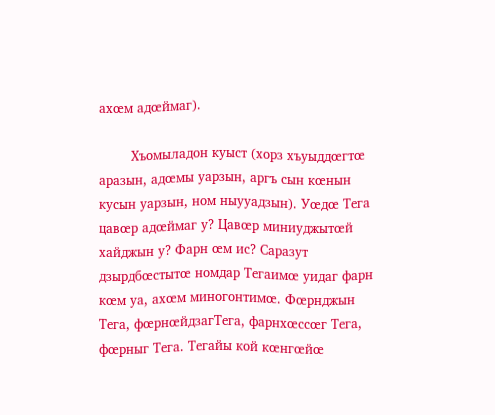ахœм адœймаг).

        Хъомыладон куыст (хорз хъуыддœгтœ аразын, адœмы уарзын, аргъ сын кœнын кусын уарзын, ном ныууадзын). Уœдœ Тега цавœр адœймаг у? Цавœр миниуджытœй хайджын у? Фарн œм ис? Саразут дзырдбœстытœ номдар Тегаимœ уидаг фарн кœм уа, ахœм миногонтимœ. Фœрнджын Тега, фœрнœйдзагТега, фарнхœссœг Тега, фœрныг Тега. Тегайы кой кœнгœйœ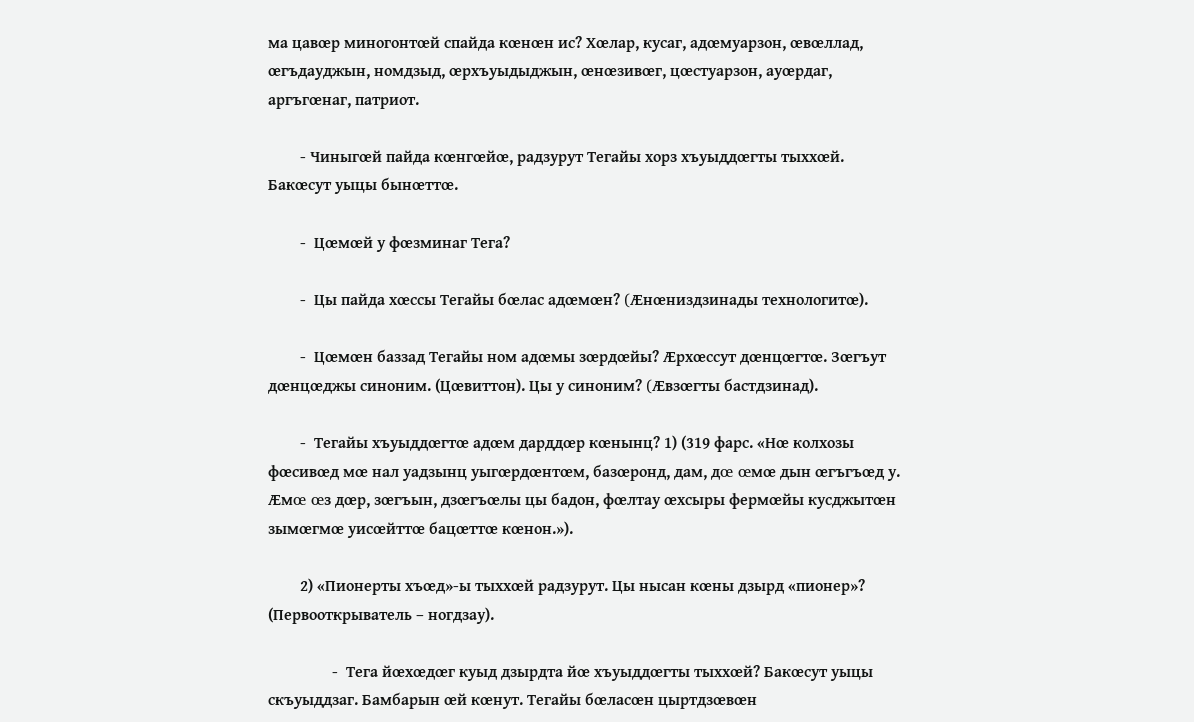ма цавœр миногонтœй спайда кœнœн ис? Хœлар, кусаг, адœмуарзон, œвœллад, œгъдауджын, номдзыд, œрхъуыдыджын, œнœзивœг, цœстуарзон, ауœрдаг, аргъгœнаг, патриот.

        - Чиныгœй пайда кœнгœйœ, радзурут Тегайы хорз хъуыддœгты тыххœй. Бакœсут уыцы бынœттœ.

        -  Цœмœй у фœзминаг Тега?

        -  Цы пайда хœссы Тегайы бœлас адœмœн? (Æнœниздзинады технологитœ).

        -  Цœмœн баззад Тегайы ном адœмы зœрдœйы? Æрхœссут дœнцœгтœ. Зœгъут дœнцœджы синоним. (Цœвиттон). Цы у синоним? (Æвзœгты бастдзинад).

        -  Тегайы хъуыддœгтœ адœм дарддœр кœнынц? 1) (319 фарс. «Нœ колхозы фœсивœд мœ нал уадзынц уыгœрдœнтœм, базœронд, дам, дœ œмœ дын œгъгъœд у. Æмœ œз дœр, зœгъын, дзœгъœлы цы бадон, фœлтау œхсыры фермœйы кусджытœн зымœгмœ уисœйттœ бацœттœ кœнон.»).

        2) «Пионерты хъœд»-ы тыххœй радзурут. Цы нысан кœны дзырд «пионер»? (Первооткрыватель – ногдзау).

                -  Тега йœхœдœг куыд дзырдта йœ хъуыддœгты тыххœй? Бакœсут уыцы скъуыддзаг. Бамбарын œй кœнут. Тегайы бœласœн цыртдзœвœн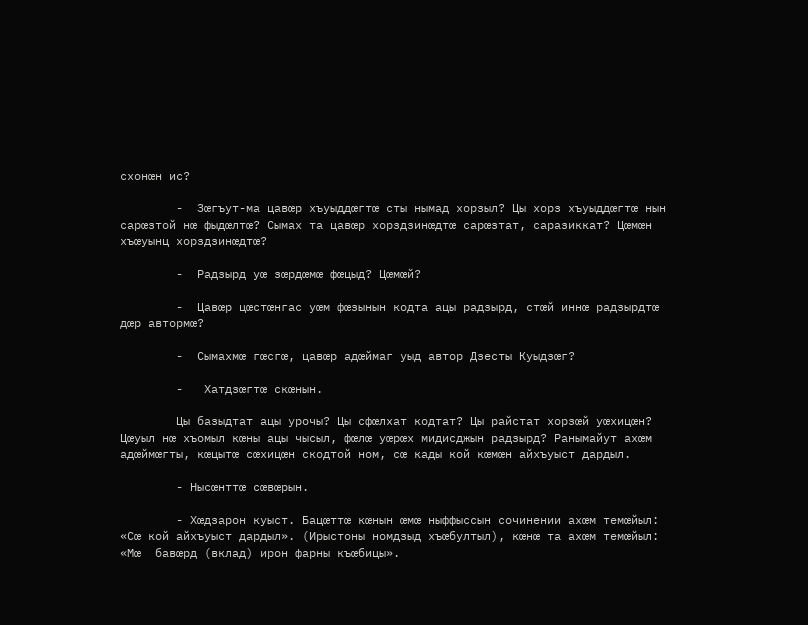схонœн ис?

        -  Зœгъут-ма цавœр хъуыддœгтœ сты нымад хорзыл? Цы хорз хъуыддœгтœ нын сарœзтой нœ фыдœлтœ? Сымах та цавœр хорздзинœдтœ сарœзтат, саразиккат? Цœмœн хъœуынц хорздзинœдтœ?

        -  Радзырд уœ зœрдœмœ фœцыд? Цœмœй?

        -  Цавœр цœстœнгас уœм фœзынын кодта ацы радзырд, стœй иннœ радзырдтœ дœр автормœ?

        -  Сымахмœ гœсгœ, цавœр адœймаг уыд автор Дзесты Куыдзœг?

        -   Хатдзœгтœ скœнын.

        Цы базыдтат ацы урочы? Цы сфœлхат кодтат? Цы райстат хорзœй уœхицœн? Цœуыл нœ хъомыл кœны ацы чысыл, фœлœ уœрœх мидисджын радзырд? Ранымайут ахœм адœймœгты, кœцытœ сœхицœн скодтой ном, сœ кады кой кœмœн айхъуыст дардыл.

        - Нысœнттœ сœвœрын.

        - Хœдзарон куыст. Бацœттœ кœнын œмœ ныффыссын сочинении ахœм темœйыл: «Сœ кой айхъуыст дардыл». (Ирыстоны номдзыд хъœбултыл), кœнœ та ахœм темœйыл: «Мœ  бавœрд (вклад) ирон фарны къœбицы».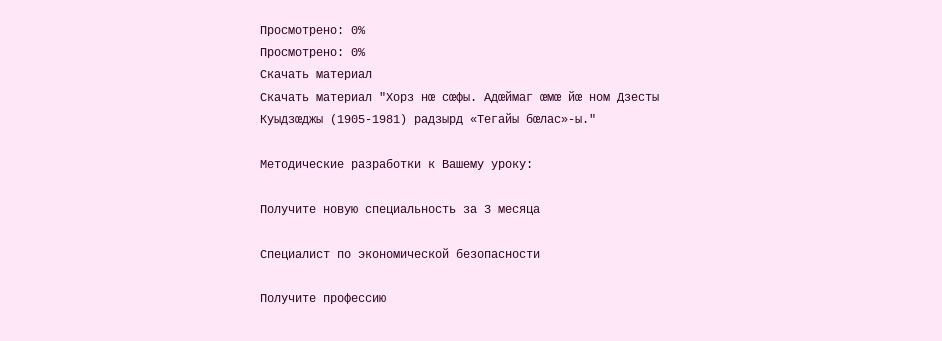Просмотрено: 0%
Просмотрено: 0%
Скачать материал
Скачать материал "Хорз нœ сœфы. Адœймаг œмœ йœ ном Дзесты Куыдзœджы (1905-1981) радзырд «Тегайы бœлас»-ы."

Методические разработки к Вашему уроку:

Получите новую специальность за 3 месяца

Специалист по экономической безопасности

Получите профессию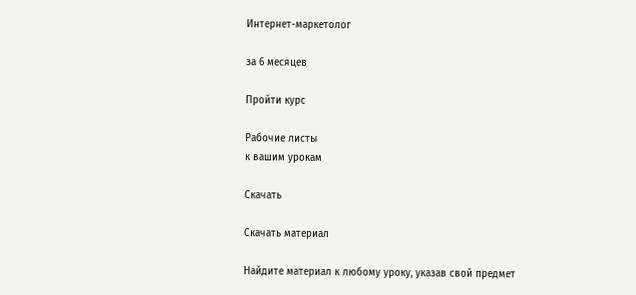Интернет-маркетолог

за 6 месяцев

Пройти курс

Рабочие листы
к вашим урокам

Скачать

Скачать материал

Найдите материал к любому уроку, указав свой предмет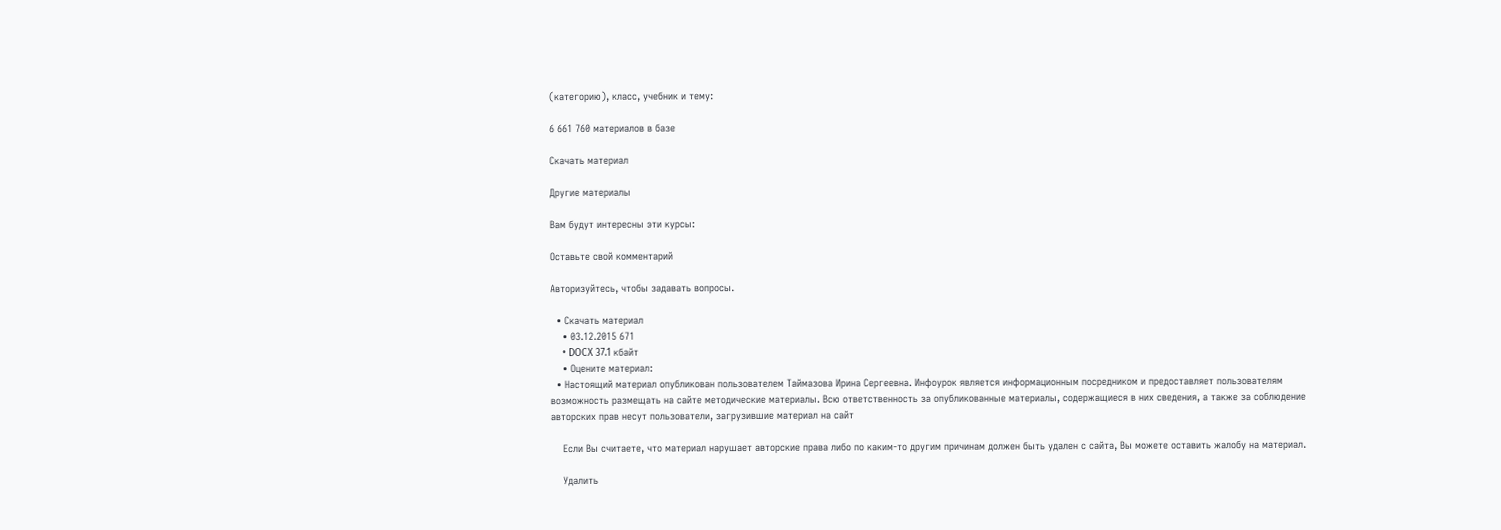(категорию), класс, учебник и тему:

6 661 760 материалов в базе

Скачать материал

Другие материалы

Вам будут интересны эти курсы:

Оставьте свой комментарий

Авторизуйтесь, чтобы задавать вопросы.

  • Скачать материал
    • 03.12.2015 671
    • DOCX 37.1 кбайт
    • Оцените материал:
  • Настоящий материал опубликован пользователем Таймазова Ирина Сергеевна. Инфоурок является информационным посредником и предоставляет пользователям возможность размещать на сайте методические материалы. Всю ответственность за опубликованные материалы, содержащиеся в них сведения, а также за соблюдение авторских прав несут пользователи, загрузившие материал на сайт

    Если Вы считаете, что материал нарушает авторские права либо по каким-то другим причинам должен быть удален с сайта, Вы можете оставить жалобу на материал.

    Удалить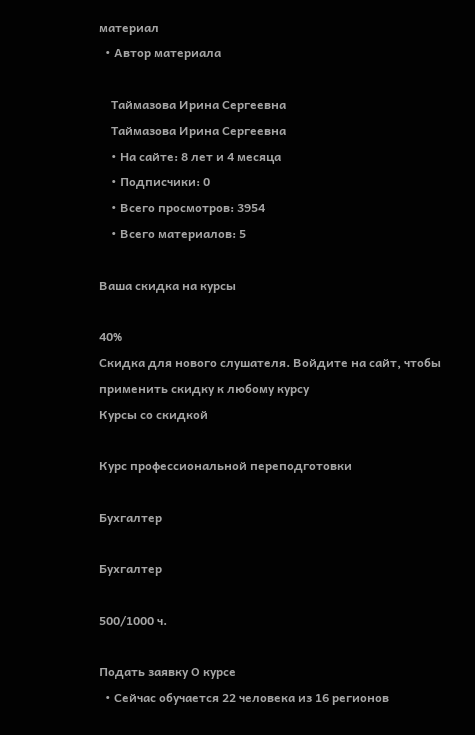материал
  • Автор материала

    Таймазова Ирина Сергеевна
    Таймазова Ирина Сергеевна
    • На сайте: 8 лет и 4 месяца
    • Подписчики: 0
    • Всего просмотров: 3954
    • Всего материалов: 5

Ваша скидка на курсы

40%
Скидка для нового слушателя. Войдите на сайт, чтобы применить скидку к любому курсу
Курсы со скидкой

Курс профессиональной переподготовки

Бухгалтер

Бухгалтер

500/1000 ч.

Подать заявку О курсе
  • Сейчас обучается 22 человека из 16 регионов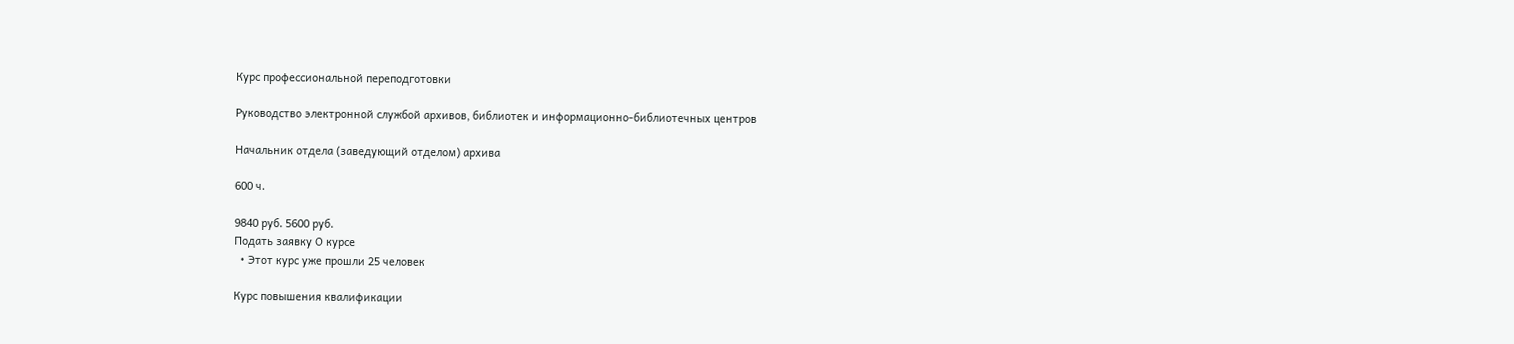Курс профессиональной переподготовки

Руководство электронной службой архивов, библиотек и информационно-библиотечных центров

Начальник отдела (заведующий отделом) архива

600 ч.

9840 руб. 5600 руб.
Подать заявку О курсе
  • Этот курс уже прошли 25 человек

Курс повышения квалификации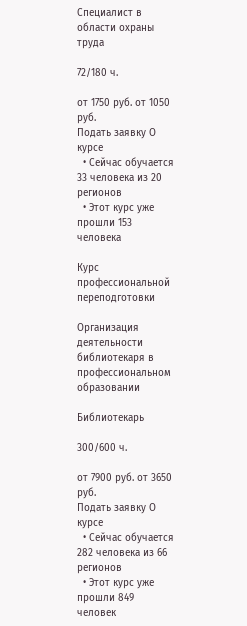Специалист в области охраны труда

72/180 ч.

от 1750 руб. от 1050 руб.
Подать заявку О курсе
  • Сейчас обучается 33 человека из 20 регионов
  • Этот курс уже прошли 153 человека

Курс профессиональной переподготовки

Организация деятельности библиотекаря в профессиональном образовании

Библиотекарь

300/600 ч.

от 7900 руб. от 3650 руб.
Подать заявку О курсе
  • Сейчас обучается 282 человека из 66 регионов
  • Этот курс уже прошли 849 человек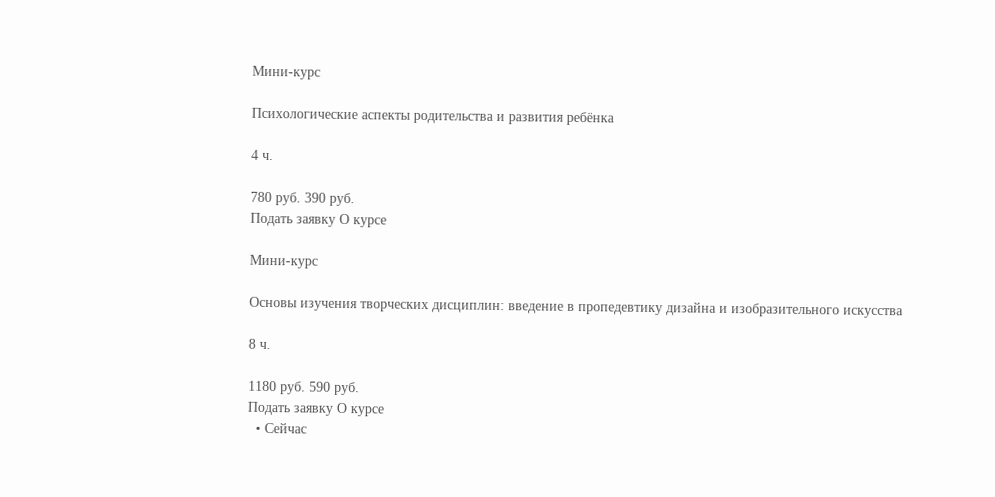Мини-курс

Психологические аспекты родительства и развития ребёнка

4 ч.

780 руб. 390 руб.
Подать заявку О курсе

Мини-курс

Основы изучения творческих дисциплин: введение в пропедевтику дизайна и изобразительного искусства

8 ч.

1180 руб. 590 руб.
Подать заявку О курсе
  • Сейчас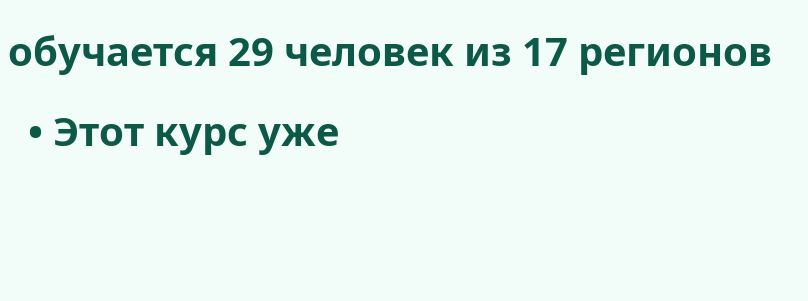обучается 29 человек из 17 регионов
  • Этот курс уже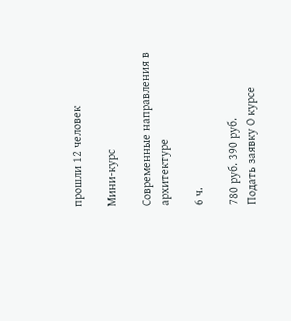прошли 12 человек

Мини-курс

Современные направления в архитектуре

6 ч.

780 руб. 390 руб.
Подать заявку О курсе